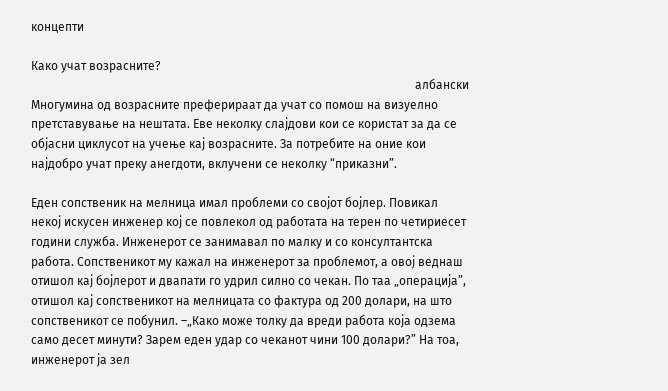концепти

Како учат возрасните?
                                                                                                                                албански
Многумина од возрасните преферираат да учат со помош на визуелно претставување на нештата. Еве неколку слајдови кои се користат за да се објасни циклусот на учење кај возрасните. За потребите на оние кои најдобро учат преку анегдоти, вклучени се неколку “приказни”.

Еден сопственик на мелница имал проблеми со својот бојлер. Повикал некој искусен инженер кој се повлекол од работата на терен по четириесет години служба. Инженерот се занимавал по малку и со консултантска работа. Сопственикот му кажал на инженерот за проблемот, а овој веднаш отишол кај бојлерот и двапати го удрил силно со чекан. По таа „операција”, отишол кај сопственикот на мелницата со фактура од 200 долари, на што сопственикот се побунил. –„Како може толку да вреди работа која одзема само десет минути? Зарем еден удар со чеканот чини 100 долари?” На тоа, инженерот ја зел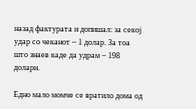назад фактурата и допишал: за секој удар со чеканот – 1 долар. За тоа што знаев каде да удрам – 198 долари.

Едно мало момче се вратило дома од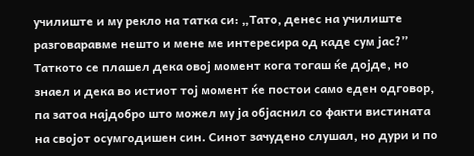училиште и му рекло на татка си: „Тато, денес на училиште разговаравме нешто и мене ме интересира од каде сум јас?” Таткото се плашел дека овој момент кога тогаш ќе дојде, но знаел и дека во истиот тој момент ќе постои само еден одговор, па затоа најдобро што можел му ја објаснил со факти вистината на својот осумгодишен син. Синот зачудено слушал, но дури и по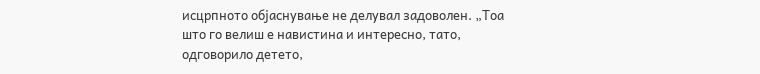исцрпното објаснување не делувал задоволен. „Тоа што го велиш е навистина и интересно, тато, одговорило детето,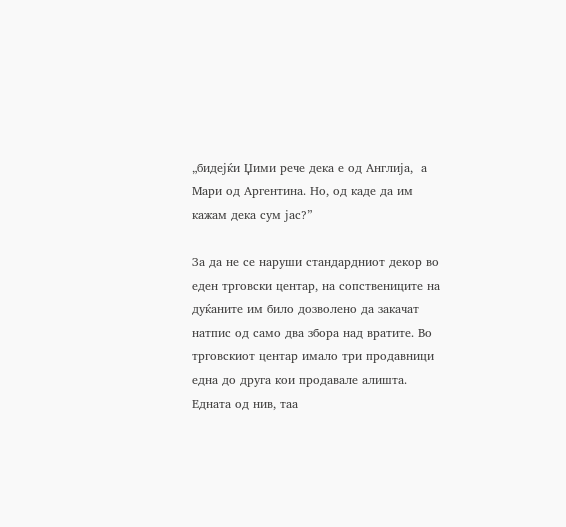„бидејќи Џими рече дека е од Англија,  а Мари од Аргентина. Но, од каде да им кажам дека сум јас?”

За да не се наруши стандардниот декор во еден трговски центар, на сопствениците на дуќаните им било дозволено да закачат натпис од само два збора над вратите. Во трговскиот центар имало три продавници една до друга кои продавале алишта. Едната од нив, таа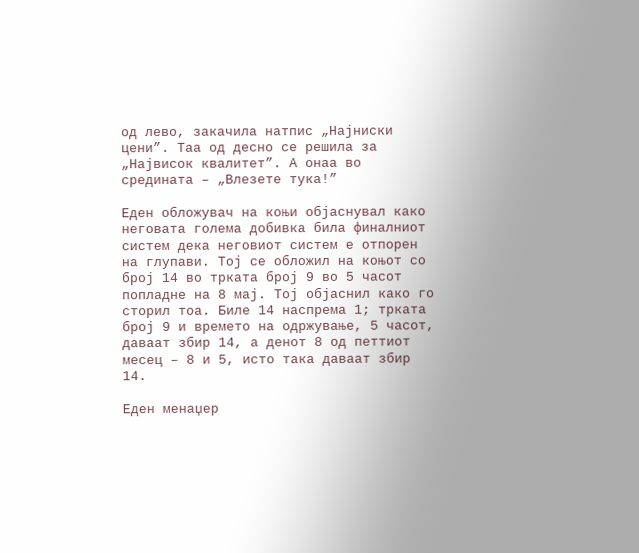од лево, закачила натпис „Најниски цени”. Таа од десно се решила за „Највисок квалитет”. А онаа во средината – „Влезете тука!”

Еден обложувач на коњи објаснувал како неговата голема добивка била финалниот систем дека неговиот систем е отпорен на глупави. Тој се обложил на коњот со број 14 во трката број 9 во 5 часот попладне на 8 мај. Тој објаснил како го сторил тоа. Биле 14 наспрема 1; трката број 9 и времето на одржување, 5 часот, даваат збир 14, а денот 8 од петтиот месец – 8 и 5, исто така даваат збир 14.

Еден менаџер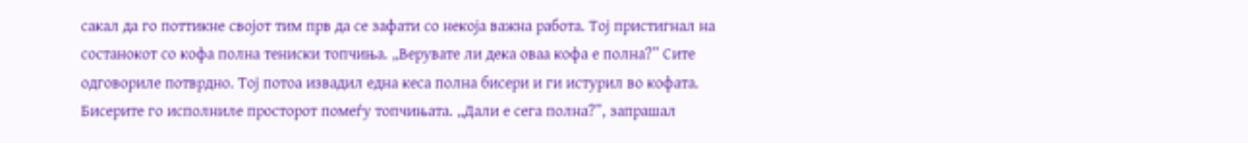сакал да го поттикне својот тим прв да се зафати со некоја важна работа. Тој пристигнал на состанокот со кофа полна тениски топчиња. „Верувате ли дека оваа кофа е полна?” Сите одговориле потврдно. Тој потоа извадил една кеса полна бисери и ги истурил во кофата. Бисерите го исполниле просторот помеѓу топчињата. „Дали е сега полна?”, запрашал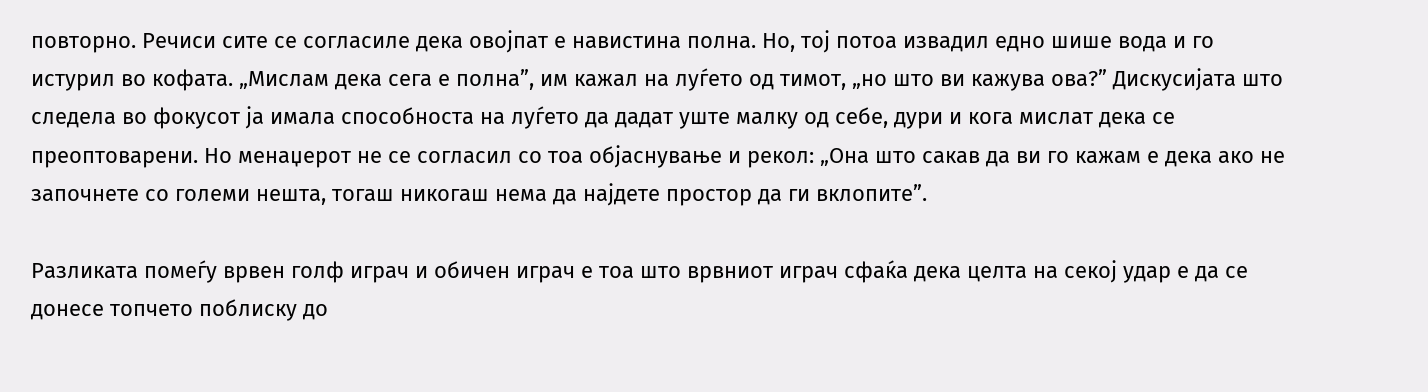повторно. Речиси сите се согласиле дека овојпат е навистина полна. Но, тој потоа извадил едно шише вода и го истурил во кофата. „Мислам дека сега е полна”, им кажал на луѓето од тимот, „но што ви кажува ова?” Дискусијата што следела во фокусот ја имала способноста на луѓето да дадат уште малку од себе, дури и кога мислат дека се преоптоварени. Но менаџерот не се согласил со тоа објаснување и рекол: „Она што сакав да ви го кажам е дека ако не започнете со големи нешта, тогаш никогаш нема да најдете простор да ги вклопите”.

Разликата помеѓу врвен голф играч и обичен играч е тоа што врвниот играч сфаќа дека целта на секој удар е да се донесе топчето поблиску до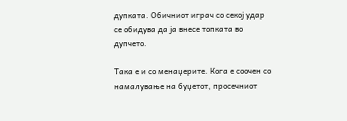дупката. Обичниот играч со секој удар се обидува да ја внесе топката во дупчето.

Така е и со менаџерите. Кога е соочен со намалување на буџетот, просечниот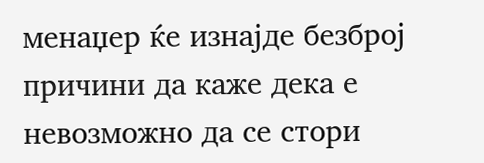менаџер ќе изнајде безброј причини да каже дека е невозможно да се стори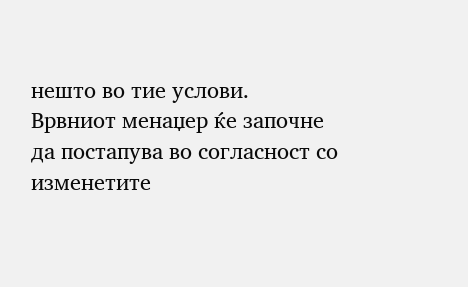нешто во тие услови. Врвниот менаџер ќе започне да постапува во согласност со изменетите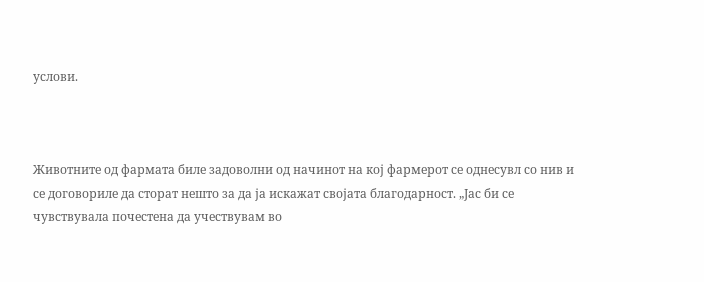услови.



Животните од фармата биле задоволни од начинот на кој фармерот се однесувл со нив и се договориле да сторат нешто за да ја искажат својата благодарност. „Јас би се чувствувала почестена да учествувам во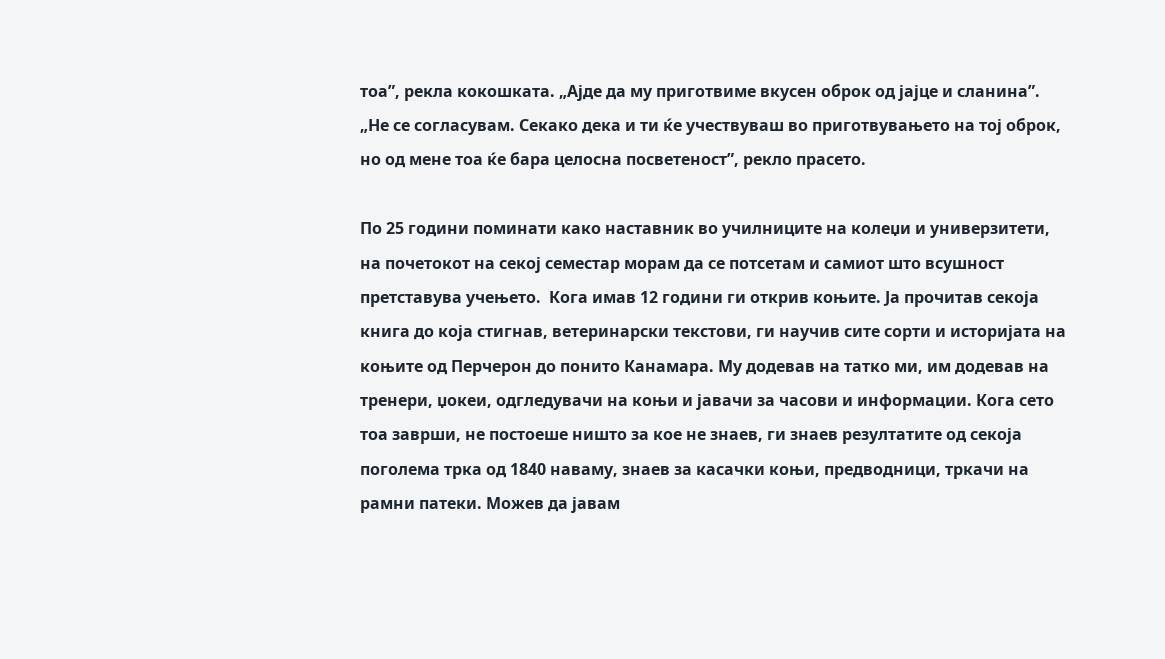тоа”, рекла кокошката. „Ајде да му приготвиме вкусен оброк од јајце и сланина”. „Не се согласувам. Секако дека и ти ќе учествуваш во приготвувањето на тој оброк, но од мене тоа ќе бара целосна посветеност”, рекло прасето.

По 25 години поминати како наставник во училниците на колеџи и универзитети, на почетокот на секој семестар морам да се потсетам и самиот што всушност претставува учењето.  Кога имав 12 години ги открив коњите. Ја прочитав секоја книга до која стигнав, ветеринарски текстови, ги научив сите сорти и историјата на коњите од Перчерон до понито Канамара. Му додевав на татко ми, им додевав на тренери, џокеи, одгледувачи на коњи и јавачи за часови и информации. Кога сето тоа заврши, не постоеше ништо за кое не знаев, ги знаев резултатите од секоја поголема трка од 1840 наваму, знаев за касачки коњи, предводници, тркачи на рамни патеки. Можев да јавам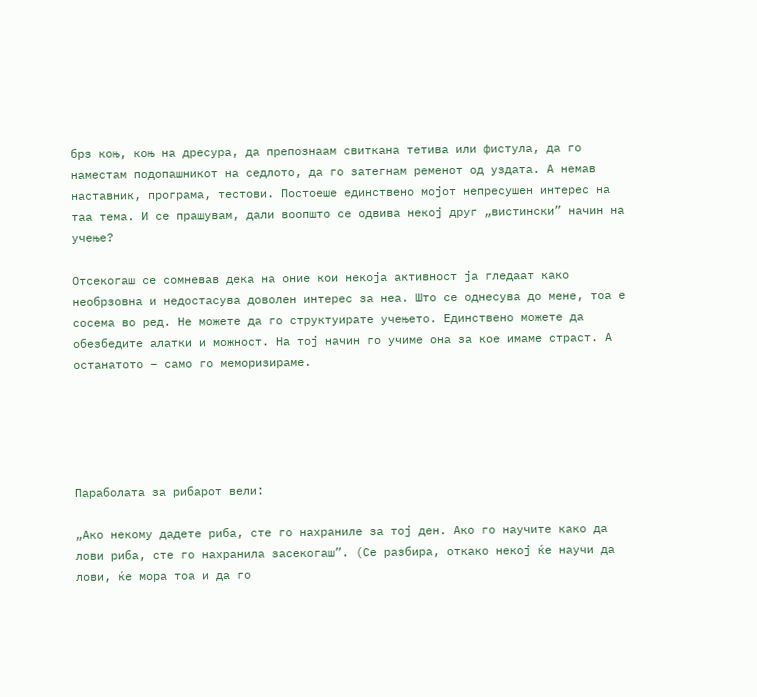брз коњ, коњ на дресура, да препознаам свиткана тетива или фистула, да го наместам подопашникот на седлото, да го затегнам ременот од уздата. А немав наставник, програма, тестови. Постоеше единствено мојот непресушен интерес на таа тема. И се прашувам, дали воопшто се одвива некој друг „вистински” начин на учење?

Отсекогаш се сомневав дека на оние кои некоја активност ја гледаат како необрзовна и недостасува доволен интерес за неа. Што се однесува до мене, тоа е сосема во ред. Не можете да го структуирате учењето. Единствено можете да обезбедите алатки и можност. На тој начин го учиме она за кое имаме страст. А останатото – само го меморизираме.





Параболата за рибарот вели:

„Ако некому дадете риба, сте го нахраниле за тој ден. Ако го научите како да лови риба, сте го нахранила засекогаш”. (Се разбира, откако некој ќе научи да лови, ќе мора тоа и да го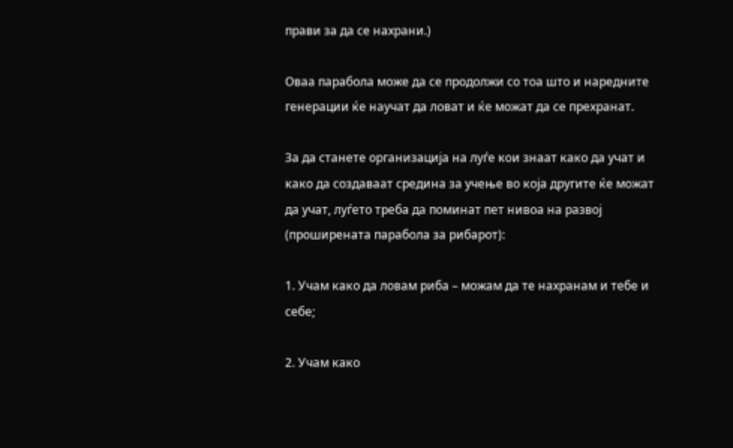прави за да се нахрани.)

Оваа парабола може да се продолжи со тоа што и наредните генерации ќе научат да ловат и ќе можат да се прехранат.

За да станете организација на луѓе кои знаат како да учат и како да создаваат средина за учење во која другите ќе можат да учат, луѓето треба да поминат пет нивоа на развој (проширената парабола за рибарот):

1. Учам како да ловам риба – можам да те нахранам и тебе и себе;

2. Учам како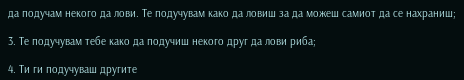да подучам некого да лови. Те подучувам како да ловиш за да можеш самиот да се нахраниш;

3. Те подучувам тебе како да подучиш некого друг да лови риба;

4. Ти ги подучуваш другите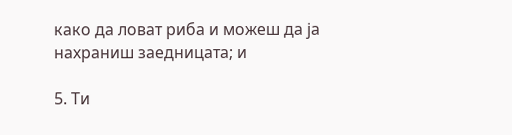како да ловат риба и можеш да ја нахраниш заедницата; и

5. Ти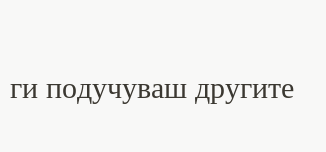ги подучуваш другите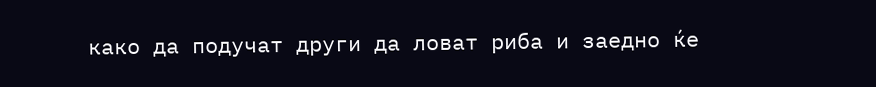како да подучат други да ловат риба и заедно ќе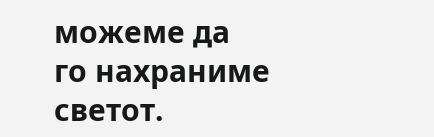можеме да го нахраниме светот.